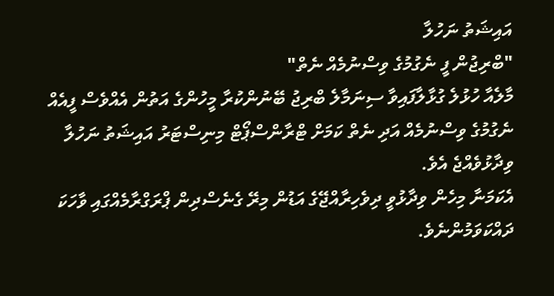އައިޝަތު ނަހުލާ
"ބްރިޖުން ފީ ނެގުމުގެ ވިސްނުމެއް ނެތް"
މާލެއާ ހުޅުލެ ގުޅާލާފައިވާ ސިނަމާލެ ބްރިޖު ބޭނުންކުރާ މީހުންގެ އަތުން އެއްވެސް ފީއެއް ނެގުމުގެ ވިސްނުމެއް އަދި ނެތް ކަމަށް ޓްރާންސްޕޯޓް މިނިސްޓަރު އައިޝަތު ނަހުލާ ވިދާޅުވެއްޖެ އެވެ.
އެކަމަނާ މިހެން ވިދާޅުވީ ދިވެހިރާއްޖޭގެ އަޑުން މިރޭ ގެނެސްދިން ޕްރަގްރާމެއްގައި ވާހަކަ ދައްކަވަމުންނެވެ.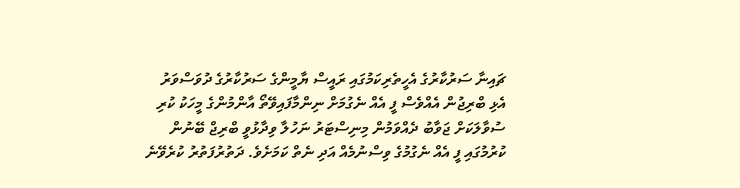ޗައިނާ ސަރުކާރުގެ އެހީތެރިކަމުގައި ރައީސް ޔާމީންގެ ސަރުކާރުގެ ދުވަސްވަރު އެޅި ބްރިޖުން އެއްވެސް ފީ އެއް ނެގުމަށް ނިންމާފައިވޭތޯ އާންމުންގެ މީހަކު ކުރި ސުވާލަކަށް ޖަވާބު ދެއްވަމުން މިނިސްޓަރު ނަހުލާ ވިދާޅުވީ ބްރިޖް ބޭނުން ކުރުމުގައި ފީ އެއް ނެގުމުގެ ވިސްނުމެއް އަދި ނެތް ކަމަށެވެ. ދަތުރުފަތުރު ކުރެވޭނެ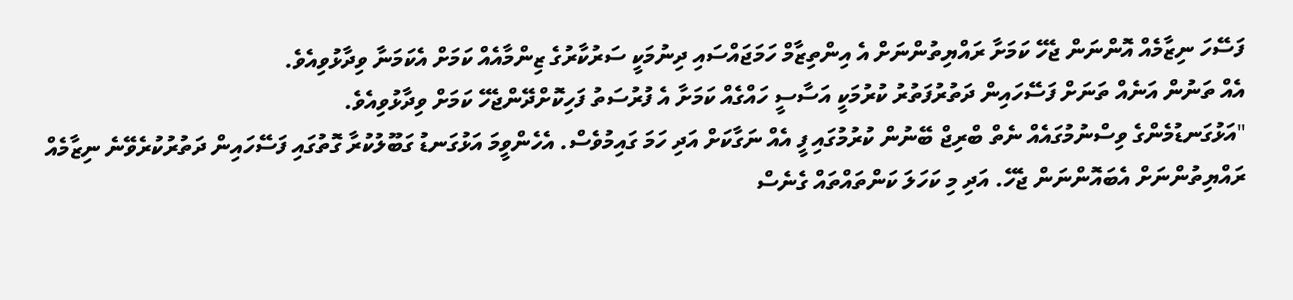ފަސޭހަ ނިޒާމެއް އޮންނަން ޖެހޭ ކަމަށާ ރައްޔިތުންނަށް އެ އިންތިޒާމް ހަމަޖައްސައި ދިނުމަކީ ސަރުކާރުގެ ޒިންމާއެއް ކަމަށް އެކަމަނާ ވިދާޅުވިއެވެ.
އެއް ތަނުން އަނެއް ތަނަށް ފަސޭހައިން ދަތުރުފަތުރު ކުރުމަކީ އަސާސީ ހައްގެއް ކަމަށާ އެ ފުރުސަތު ފަހިކޮށްދޭންޖެހޭ ކަމަށް ވިދާޅުވިއެވެ.
"އަޅުގަނޑުމެންގެ ވިސްނުމުގައެއް ނެތް ބްރިޖް ބޭނުން ކުރުމުގައި ފީ އެއް ނަގާކަށް އަދި ހަމަ ގައިމުވެސް. އެހެންވީމަ އަޅުގަނޑު ގަބޫލުކުރާ ގޮތުގައި ފަސޭހައިން ދަތުރުކުރެވޭނެ ނިޒާމެއް ރައްޔިތުންނަށް އެބައޮންނަން ޖެހޭ. އަދި މި ކަހަލަ ކަންތައްތައް ގެނެސް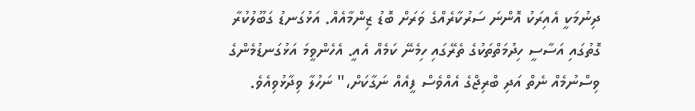ދިނުމަކީ އެއިރަކު އޮންނަ ސަރުކާރެއްގެ ވަރަށް ބޮޑު ޒިންމާއެއް. އަޅުގަނޑު ގަބޫލުކުރާ ގޮތުގައި އަސާސީ ހިދުމަތްތަކުގެ ތެރޭގައި ހިމެނޭ ކަމެއް އެއީ. އެހެންވީމަ އަޅުގަނޑުމެންގެ ވިސްނުމެއް ނެތް އަދި ބްރިޖްގެ އެއްވެސް ފީއެއް ނަގާކަށް،" ނަހުލާ ވިދާޅުވިއެވެ.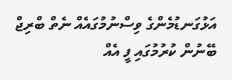އަޅުގަނޑުމެންގެ ވިސްނުމުގައެއް ނެތް ބްރިޖް ބޭނުން ކުރުމުގައި ފީ އެއް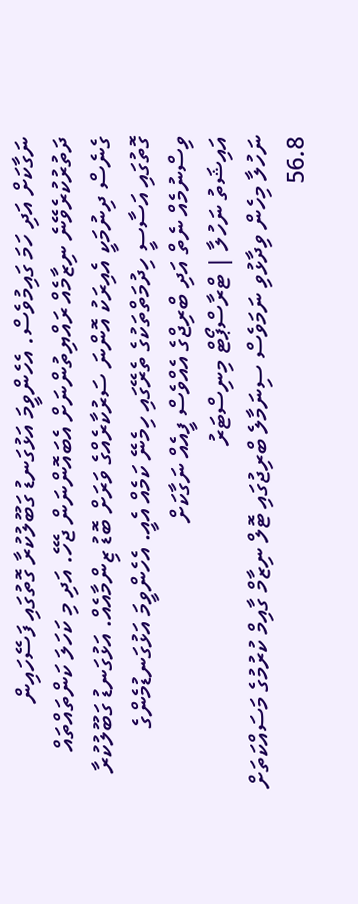ނަގާކަށް އަދި ހަމަ ގައިމުވެސް. އެހެންވީމަ އަޅުގަނޑު ގަބޫލުކުރާ ގޮތުގައި ފަސޭހައިން ދަތުރުކުރެވޭނެ ނިޒާމެއް ރައްޔިތުންނަށް އެބައޮންނަން ޖެހޭ. އަދި މި ކަހަލަ ކަންތައްތައް ގެނެސް ދިނުމަކީ އެއިރަކު އޮންނަ ސަރުކާރެއްގެ ވަރަށް ބޮޑު ޒިންމާއެއް. އަޅުގަނޑު ގަބޫލުކުރާ ގޮތުގައި އަސާސީ ހިދުމަތްތަކުގެ ތެރޭގައި ހިމެނޭ ކަމެއް އެއީ. އެހެންވީމަ އަޅުގަނޑުމެންގެ ވިސްނުމެއް ނެތް އަދި ބްރިޖްގެ އެއްވެސް ފީއެއް ނަގާކަށް
އައިޝަތު ނަހުލާ | ޓްރާސްޕޯޓް މިނިސްޓަރު
ނަހުލާ މިހެން ވިދާޅުވި ނަމަވެސް ސިނަމާލެ ބްރިޖުގައި ޓޮލް ނިޒާމް ގާއިމް ކުރުމުގެ މަސައްކަތަށް 56.8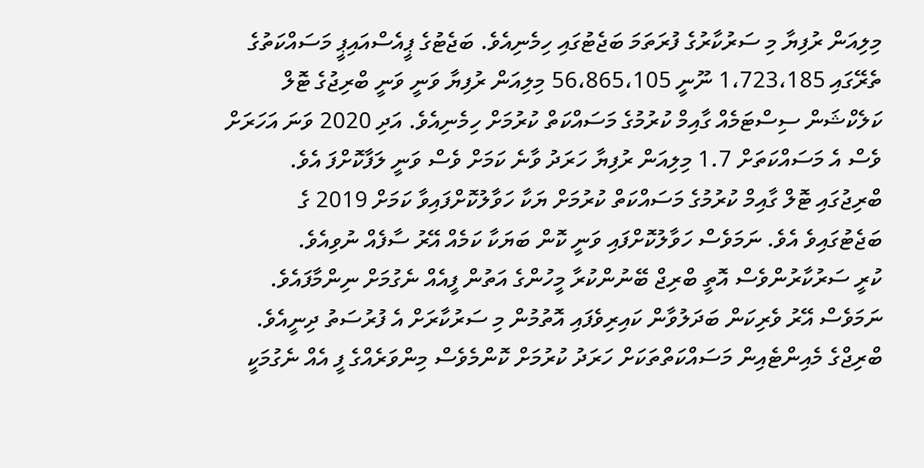މިލިއަން ރުފިޔާ މި ސަރުކާރުގެ ފުރަތަމަ ބަޖެޓުގައި ހިމެނިއެވެ. ބަޖެޓުގެ ޕީއެސްއައިޕީ މަސައްކަތުގެ ތެރޭގައި 1،723،185 ނޫނީ 56،865،105 މިލިއަން ރުފިޔާ ވަނީ ވަނީ ބްރިޖުގެ ޓޮލް ކަލެކްޝަން ސިސްޓަމެއް ގާއިމް ކުރުމުގެ މަސައްކަތް ކުރުމަށް ހިމެނިއެވެ. އަދި 2020 ވަނަ އަހަރަށް ވެސް އެ މަސައްކަތަށް 1.7 މިލިއަން ރުފިޔާ ހަރަދު ވާނެ ކަމަށް ވެސް ވަނީ ލަފާކޮށްފަ އެވެ.
ބްރިޖުގައި ޓޮލް ގާއިމް ކުރުމުގެ މަސައްކަތް ކުރުމަށް ޔަކާ ހަވާލުކޮށްފައިވާ ކަމަށް 2019 ގެ ބަޖެޓުގައިވެ އެވެ. ނަމަވެސް ހަވާލުކޮށްފައި ވަނީ ކޮން ބަޔަކާ ކަމެއް އޭރު ސާފެއް ނުވިއެވެ.
ކުރީ ސަރުކާރުންވެސް އޮތީ ބްރިޖް ބޭނުންކުރާ މީހުންގެ އަތުން ފީއެއް ނެގުމަށް ނިންމާފައެވެ. ނަމަވެސް އޭރު ވެރިކަން ބަދަލުވާން ކައިރިވެފައި އޮތުމުން މި ސަރުކާރަށް އެ ފުރުސަތު ދިނީއެވެ.
ބްރިޖްގެ މެއިންޓެއިން މަސައްކަތްތަކަށް ހަރަދު ކުރުމަށް ކޮންމެވެސް މިންވަރެއްގެ ފީ އެއް ނެގުމަކީ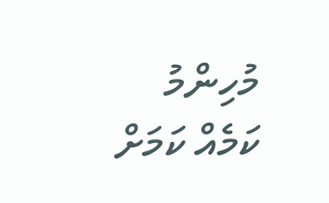މުހިންމު ކަމެއް ކަމަށް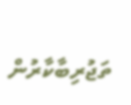ތަޖުރިބާކާރުން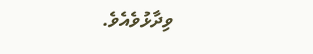ވިދާޅުވެއެވެ.